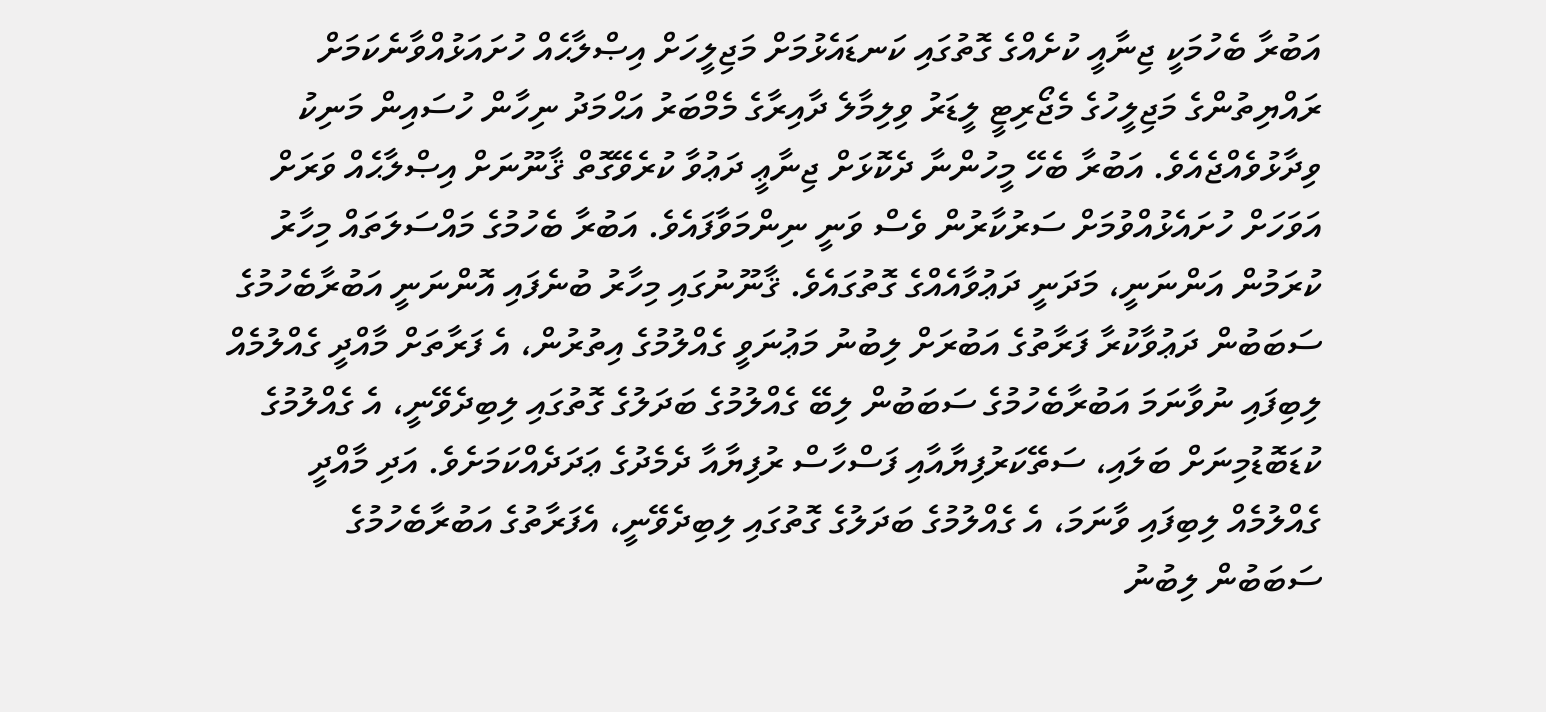އަބުރާ ބެހުމަކީ ޖިނާއީ ކުށެއްގެ ގޮތުގައި ކަނޑައެޅުމަށް މަޖިލީހަށް އިޞްލާޙެއް ހުށައަޅުއްވާނެކަމަށް ރައްޔިތުންގެ މަޖިލީހުގެ މެޖޯރިޓީ ލީޑަރު ވިލިމާލެ ދާއިރާގެ މެމްބަރު އަޙްމަދު ނިހާން ހުސައިން މަނިކު ވިދާޅުވެއްޖެއެވެ. އަބުރާ ބެހޭ މީހުންނާ ދެކޮޅަށް ޖިނާޢީ ދަޢުވާ ކުރެވޭގޮތް ޤާނޫނަށް އިޞްލާޙެއް ވަރަށް އަވަހަށް ހުށައެޅުއްވުމަށް ސަރުކާރުން ވެސް ވަނީ ނިންމަވާފައެވެ. އަބުރާ ބެހުމުގެ މައްސަލަތައް މިހާރު ކުރަމުން އަންނަނީ، މަދަނީ ދަޢުވާއެއްގެ ގޮތުގައެވެ. ޤާނޫނުގައި މިހާރު ބުނެފައި އޮންނަނީ އަބުރާބެހުމުގެ ސަބަބުން ދަޢުވާކުރާ ފަރާތުގެ އަބުރަށް ލިބުނު މަޢުނަވީ ގެއްލުމުގެ އިތުރުން، އެ ފަރާތަށް މާއްދީ ގެއްލުމެއް ލިބިފައި ނުވާނަމަ އަބުރާބެހުމުގެ ސަބަބުން ލިބޭ ގެއްލުމުގެ ބަދަލުގެ ގޮތުގައި ލިބިދެވޭނީ، އެ ގެއްލުމުގެ ކުޑަބޮޑުމިނަށް ބަލައި، ސަތޭކަރުފިޔާއާއި ފަސްހާސް ރުފިޔާއާ ދެމެދުގެ ޢަދަދެއްކަމަށެވެ. އަދި މާއްދީ ގެއްލުމެއް ލިބިފައި ވާނަމަ، އެ ގެއްލުމުގެ ބަދަލުގެ ގޮތުގައި ލިބިދެވޭނީ، އެފަރާތުގެ އަބުރާބެހުމުގެ ސަބަބުން ލިބުނު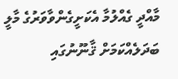މާއްދީ ގެއްލުމާ އެކަށީގެންވާވަރުގެ މާލީ ބަދަލެއްކަމަށް ޤާނޫނުގައި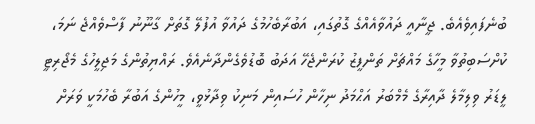ބުނެފައިވެއެބެ. ޖީނާއީ ދައުވާއެއްގެ ގޮތުގައި، އަބުރާބެހުމުގެ ދައުވާ އުފުލޭ ގޮތަށް ގާނޫނު ފާސްވެއްޖެ ނަމަ، ކުށްސަބިތުވާ މީހާގެ މައްޗަށް ތަންފީޒު ކުރަންޖެހޭ އަދަބު ބޮޑުވެގެންދާނެއެވެ. ރައްޔިތުންގެ މަޖިލީހުގެ މެޖޯރިޓީ ލީޑަރު ވިލިމާލެ ދާއިރާގެ މެމްބަރު އަޙްމަދު ނިހާން ހުސައިން މަނިކު ވިދާޅުވީ، މީހުންގެ އަބުރާ ބެހުމަކީ ވަރަށް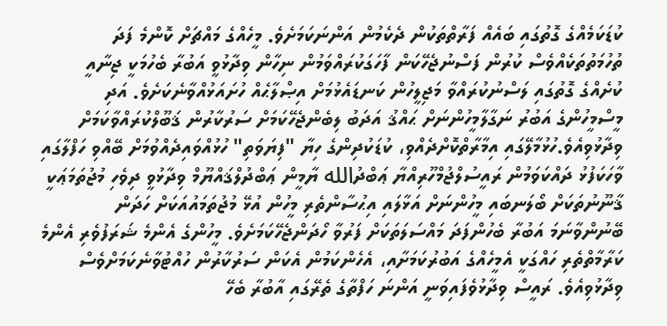ކުޑަކަމެއްގެ ގޮތުގައި ބައެއް ފަރާތްތަކުން ދެކެމުން އަންނަކަމަށެވެ. މީހެއްގެ މައްޗަށް ކޮންމެ ފަދަ ތުހުމަތުތަކެއްވެސް ކުރުން ފަސްނުޖެހޭކަން ފާހަގަކުރައްވަމުން ނިހާން ވިދާޅުވީ އަބުރާ ބެހުމަކީ ޖިނާއީ ކުށެއްގެ ގޮތުގައި ލަސްނުކުރައްވާ މަޖިލީހުން ކަނޑައެޅުމަށް އިޞްލާޙެއް ހުށައަޅުއްވާނެކަށެވެ. އަދި މީސްމީހުންގެ އަބުރު ނަގާލާމީހުންނަށް ޙައްޤު އަދަބު ލިބެންޖެހޭކަމަށް ސަރުކާރުން ޤަބޫލްކުރައްވާކަމަށް ވިދާޅުވިއެވެ.ހުޅުމާލޭގައި އިމާރާތްކޮށްދެއްވި، ކުޑަކުދިންގެ ހިޔާ "ފިޔަވަތި" ހުޅުއްވައިދެއްވުމަށް ބޭއްވި ހަފްލާގައި ވާހަކަފުޅު ދައްކަވަމުން ރައީސުލްޖުމްހޫރިއްޔާ ޢަބްދުالله ޔާމީން ޢަބްދުލްޤައްޔޫމް ވިދާޅުވީ ދިވެހި މުޖުތަމަޢަކީ ޤާނޫނުތަކަށް ބޯލަނބައި މީހުންނަށް އަޅާލައި އިޙުސާންތެރި މީހުން އުޅޭ މުޖުތަމައުއަކަށް ހަދަން ބޭނުންވާނަމަ އަބުރާ ބެހުންފަދަ މައްސަލަތަކަށް ފަރުވާ ހޯދަންޖެހޭކަމަށެވެ. މީހުންގެ އެންމެ ޝަރަފުވެރި އެންމެ ކަރާމާތްތެރި ހައްގަކީ އެމީހެއްގެ އަބުރުކަމަށާއި، އެހެންކަމުން އެކަން ސަރުކާރުން ހުއްޓުވާނެކަމަށްވެސް ވިދާޅުވިއެވެ. ރައީސް ވިދާޅުވެފައިވަނީ އަންނަ ހަފްތާގެ ތެރޭގައި އާބުރާ ބެހޭ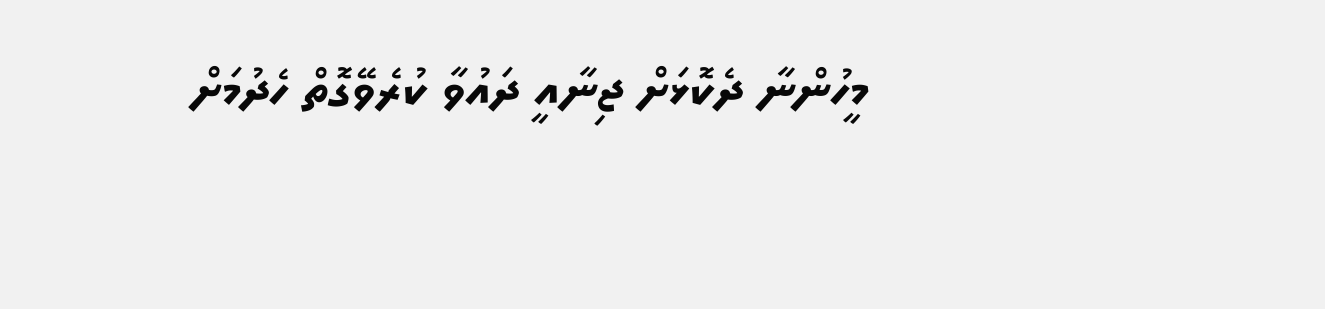މީހުންނާ ދެކޮޅަށް ޖިނާއީ ދައުވާ ކުރެވޭގޮތް ހެދުމަށް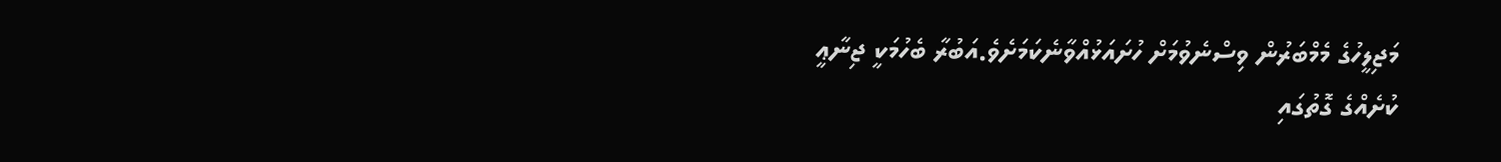މަޖިލީހުގެ މެމްބަރުން ވިސްނެވުމަށް ހުށައަޅުއްވާނެކަމަށެވެ.އަބުރާ ބެހުމަކީ ޖިނާޢީ ކުށެއްގެ ގޮތުގައި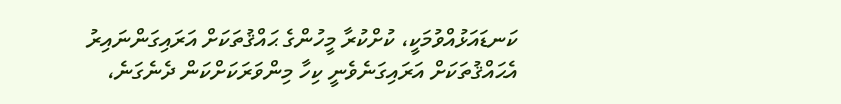ކަނޑައަޅުއްވުމަކީ، ކުށްކުރާ މީހުންގެ ޙައްޤުތަކަށް އަރައިގަންނައިރު އެޙައްޤުތަކަށް އަރައިގަނެވެނީ ކިހާ މިންވަރަކަށްކަން ދެނެގަނެ،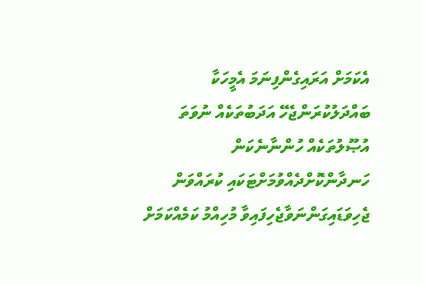އެކަމަށް އަރައިގެންފިނަމަ އެމީހަކާ ބައްދަލުކުރަންޖެހޭ އަދަބުތަކެއް ނުވަތަ އުޞޫލުތަކެއް ހުންނާނެކަން ހަނދާންކޮށްދެއްވުމަށްޓަކައި ކުރައްވަން ޖެހިވަޑައިގަންނަވާޖެހިފައިވާ މުހިއްމު ކަމެއްކަމަށް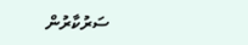ސަރުކާރުން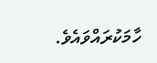ހާމަކުރައްވައެވެ.